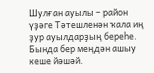Шулған ауылы – район үҙәге Тәтешленән ҡала иң ҙур ауылдарҙың береһе. Бында бер меңдән ашыу кеше йәшәй.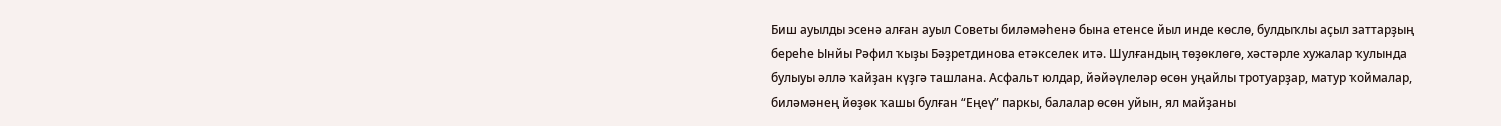Биш ауылды эсенә алған ауыл Советы биләмәһенә бына етенсе йыл инде көслө, булдыҡлы аҫыл заттарҙың береһе Ынйы Рәфил ҡыҙы Бәҙретдинова етәкселек итә. Шулғандың төҙөклөгө, хәстәрле хужалар ҡулында булыуы әллә ҡайҙан күҙгә ташлана. Асфальт юлдар, йәйәүлеләр өсөн уңайлы тротуарҙар, матур ҡоймалар, биләмәнең йөҙөк ҡашы булған “Еңеү” паркы, балалар өсөн уйын, ял майҙаны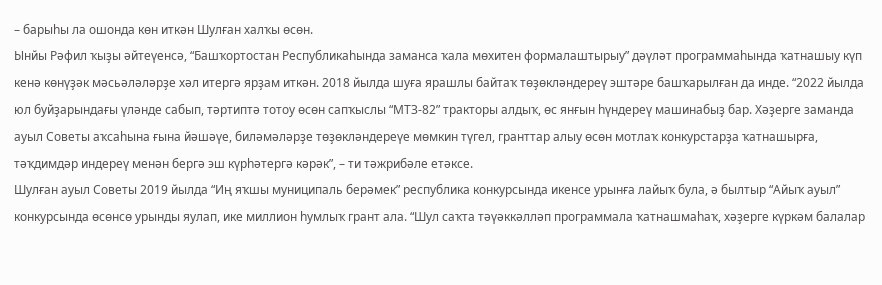– барыһы ла ошонда көн иткән Шулған халҡы өсөн.
Ынйы Рәфил ҡыҙы әйтеүенсә, “Башҡортостан Республикаһында заманса ҡала мөхитен формалаштырыу” дәүләт программаһында ҡатнашыу күп кенә көнүҙәк мәсьәләләрҙе хәл итергә ярҙам иткән. 2018 йылда шуға ярашлы байтаҡ төҙөкләндереү эштәре башҡарылған да инде. “2022 йылда юл буйҙарындағы үләнде сабып, тәртиптә тотоу өсөн сапҡыслы “МТЗ-82” тракторы алдыҡ, өс янғын һүндереү машинабыҙ бар. Хәҙерге заманда ауыл Советы аҡсаһына ғына йәшәүе, биләмәләрҙе төҙөкләндереүе мөмкин түгел, гранттар алыу өсөн мотлаҡ конкурстарҙа ҡатнашырға, тәҡдимдәр индереү менән бергә эш күрһәтергә кәрәк”, – ти тәжрибәле етәксе.
Шулған ауыл Советы 2019 йылда “Иң яҡшы муниципаль берәмек” республика конкурсында икенсе урынға лайыҡ була, ә былтыр “Айыҡ ауыл” конкурсында өсөнсө урынды яулап, ике миллион һумлыҡ грант ала. “Шул саҡта тәүәккәлләп программала ҡатнашмаһаҡ, хәҙерге күркәм балалар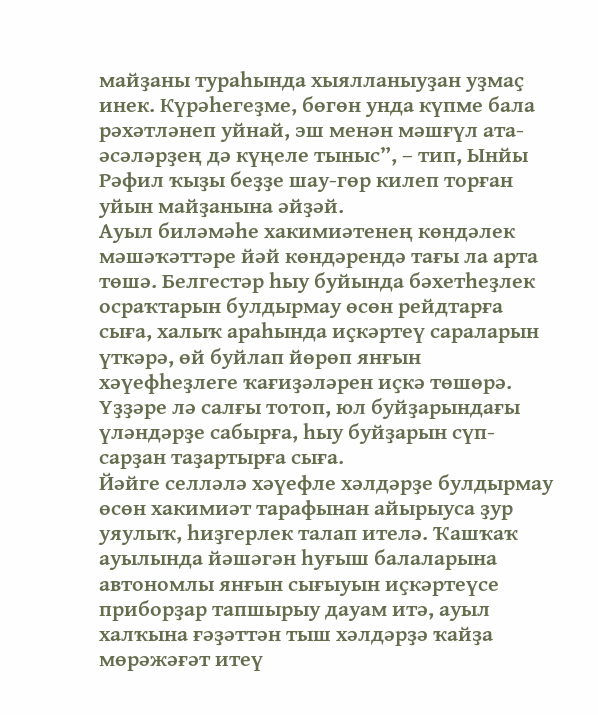майҙаны тураһында хыялланыуҙан уҙмаҫ инек. Күрәһегеҙме, бөгөн унда күпме бала рәхәтләнеп уйнай, эш менән мәшғүл ата-әсәләрҙең дә күңеле тыныс”, – тип, Ынйы Рәфил ҡыҙы беҙҙе шау-гөр килеп торған уйын майҙанына әйҙәй.
Ауыл биләмәһе хакимиәтенең көндәлек мәшәҡәттәре йәй көндәрендә тағы ла арта төшә. Белгестәр һыу буйында бәхетһеҙлек осраҡтарын булдырмау өсөн рейдтарға сыға, халыҡ араһында иҫкәртеү сараларын үткәрә, өй буйлап йөрөп янғын хәүефһеҙлеге ҡағиҙәләрен иҫкә төшөрә. Үҙҙәре лә салғы тотоп, юл буйҙарындағы үләндәрҙе сабырға, һыу буйҙарын сүп-сарҙан таҙартырға сыға.
Йәйге селләлә хәүефле хәлдәрҙе булдырмау өсөн хакимиәт тарафынан айырыуса ҙур уяулыҡ, һиҙгерлек талап ителә. Ҡашҡаҡ ауылында йәшәгән һуғыш балаларына автономлы янғын сығыуын иҫкәртеүсе приборҙар тапшырыу дауам итә, ауыл халҡына ғәҙәттән тыш хәлдәрҙә ҡайҙа мөрәжәғәт итеү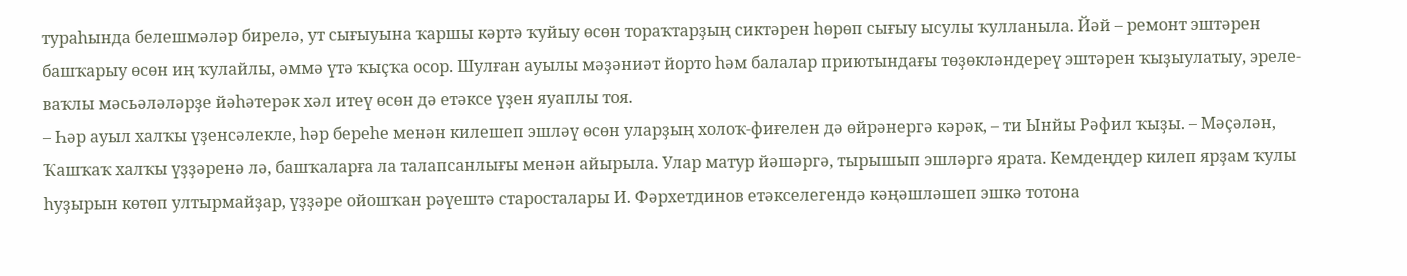тураһында белешмәләр бирелә, ут сығыуына ҡаршы кәртә ҡуйыу өсөн тораҡтарҙың сиктәрен һөрөп сығыу ысулы ҡулланыла. Йәй – ремонт эштәрен башҡарыу өсөн иң ҡулайлы, әммә үтә ҡыҫҡа осор. Шулған ауылы мәҙәниәт йорто һәм балалар приютындағы төҙөкләндереү эштәрен ҡыҙыулатыу, эреле-ваҡлы мәсьәләләрҙе йәһәтерәк хәл итеү өсөн дә етәксе үҙен яуаплы тоя.
– Һәр ауыл халҡы үҙенсәлекле, һәр береһе менән килешеп эшләү өсөн уларҙың холоҡ-фиғелен дә өйрәнергә кәрәк, – ти Ынйы Рәфил ҡыҙы. – Мәҫәлән, Ҡашҡаҡ халҡы үҙҙәренә лә, башҡаларға ла талапсанлығы менән айырыла. Улар матур йәшәргә, тырышып эшләргә ярата. Кемдеңдер килеп ярҙам ҡулы һуҙырын көтөп ултырмайҙар, үҙҙәре ойошҡан рәүештә старосталары И. Фәрхетдинов етәкселегендә кәңәшләшеп эшкә тотона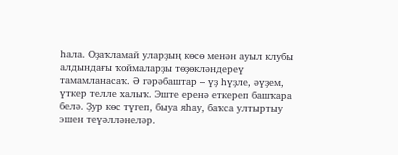һала. Оҙаҡламай уларҙың көсө менән ауыл клубы алдындағы ҡоймаларҙы төҙөкләндереү тамамланасаҡ. Ә гәрәбаштар – үҙ һүҙле, әүҙем, үткер телле халыҡ. Эште еренә еткереп башҡара белә. Ҙур көс түгеп, быуа яһау, баҡса ултыртыу эшен теүәлләнеләр.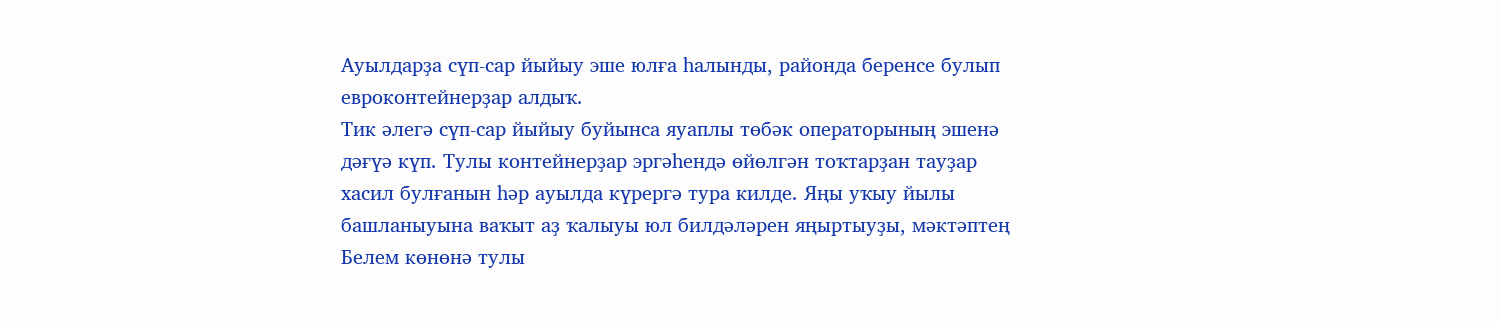Ауылдарҙа сүп-сар йыйыу эше юлға һалынды, районда беренсе булып евроконтейнерҙар алдыҡ.
Тик әлегә сүп-сар йыйыу буйынса яуаплы төбәк операторының эшенә дәғүә күп. Тулы контейнерҙар эргәһендә өйөлгән тоҡтарҙан тауҙар хасил булғанын һәр ауылда күрергә тура килде. Яңы уҡыу йылы башланыуына ваҡыт аҙ ҡалыуы юл билдәләрен яңыртыуҙы, мәктәптең Белем көнөнә тулы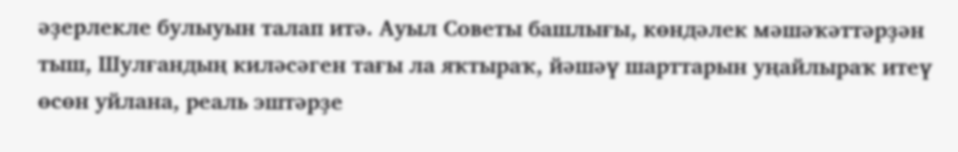әҙерлекле булыуын талап итә. Ауыл Советы башлығы, көндәлек мәшәҡәттәрҙән тыш, Шулғандың киләсәген тағы ла яҡтыраҡ, йәшәү шарттарын уңайлыраҡ итеү өсөн уйлана, реаль эштәрҙе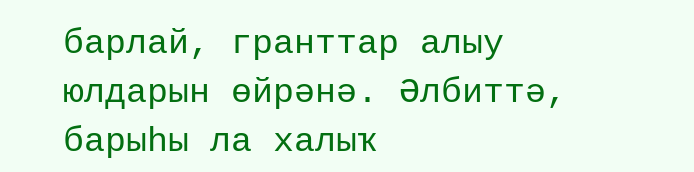барлай, гранттар алыу юлдарын өйрәнә. Әлбиттә, барыһы ла халыҡ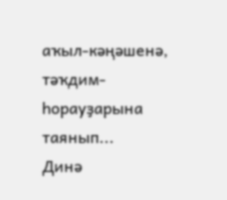аҡыл-кәңәшенә, тәҡдим-һорауҙарына таянып...
Динә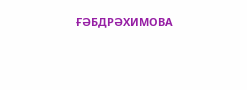ҒӘБДРӘХИМОВА